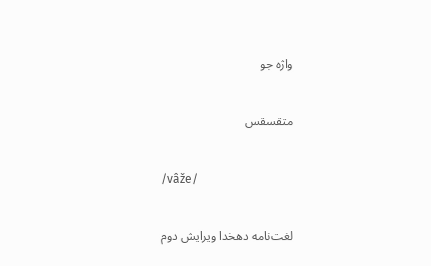واژه جو

متقسقس

/vâže/

لغت‌نامه دهخدا ویرایش دوم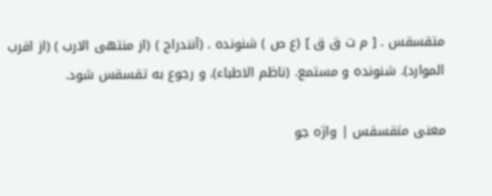متقسقس . [ م ت ق ق ] (ع ص ) شنونده . (آنندراج ) (از منتهی الارب ) (از اقرب الموارد). شنونده و مستمع. (ناظم الاطباء). و رجوع به تقسقس شود.

معنی متقسقس | واژه جو